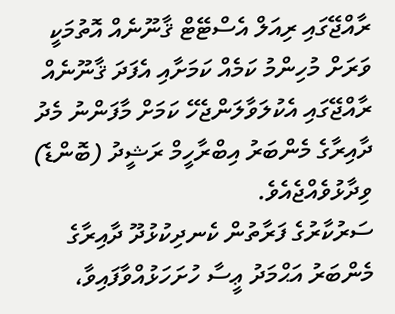ރާއްޖޭގައި ރިއަލް އެސްޓޭޓް ޤާނޫނެއް އޮތުމަކީ ވަރަށް މުހިންމު ކަމެއް ކަމަށާއި އެފަދަ ޤާނޫނެއް ރާއްޖޭގައި އެކުލަވާލަންޖެހޭ ކަމަށް މާފަންނު މެދު ދާއިރާގެ މެންބަރު އިބްރާހީމް ރަޝީދު (ބޮންޑެ) ވިދާޅުވެއްޖެއެވެ.
ސަރުކާރުގެ ފަރާތުން ކެނދިކުޅުދޫ ދާއިރާގެ މެންބަރު އަޙްމަދު ޢީސާ ހުށަހަޅުއްވާފައިވާ،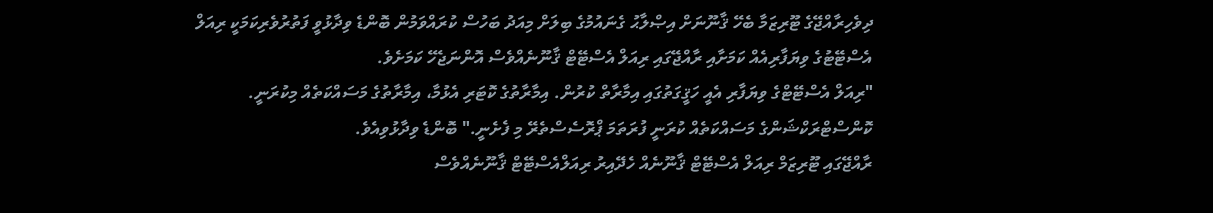ދިވެހިރާއްޖޭގެ ޓޫރިޒަމާ ބެހޭ ޤާނޫނަށް އިޞްލާޙު ގެނައުމުގެ ބިލަށް މިއަދު ބަހުސް ކުރައްވަމުން ބޮންޑެ ވިދާޅުވީ ފަތުރުވެރިކަމަކީ ރިއަލް އެސްޓޭޓުގެ ވިޔަފާރިއެއް ކަމަށާއި ރާއްޖޭގައި ރިއަލް އެސްޓޭޓް ޤާނޫނެއްވެސް އޮންނަޖެހޭ ކަމަށެވެ.
"ރިއަލް އެސްޓޭޓްގެ ވިޔަފާރި އެއީ ހަޤީގަތުގައި އިމާރާތް ކުރުން. އިމާރާތުގެ ކޮޓަރި އެޅުމާ، އިމާރާތުގެ މަސައްކަތެއް މިކުރަނީ. ކޮންސްޓްރަކްޝަންގެ މަސައްކަތެއް ކުރަނީ ފުރަތަމަ ޕްރޮސެސްތެރޭ މި ފެށެނީ." ބޮންޑެ ވިދާޅުވިއެވެ.
ރާއްޖޭގައި ޓޫރިޒަމް ރިއަލް އެސްޓޭޓް ޤާނޫނެއް ހެދޭއިރު ރިއަލްއެސްޓޭޓް ޤާނޫނެއްވެސް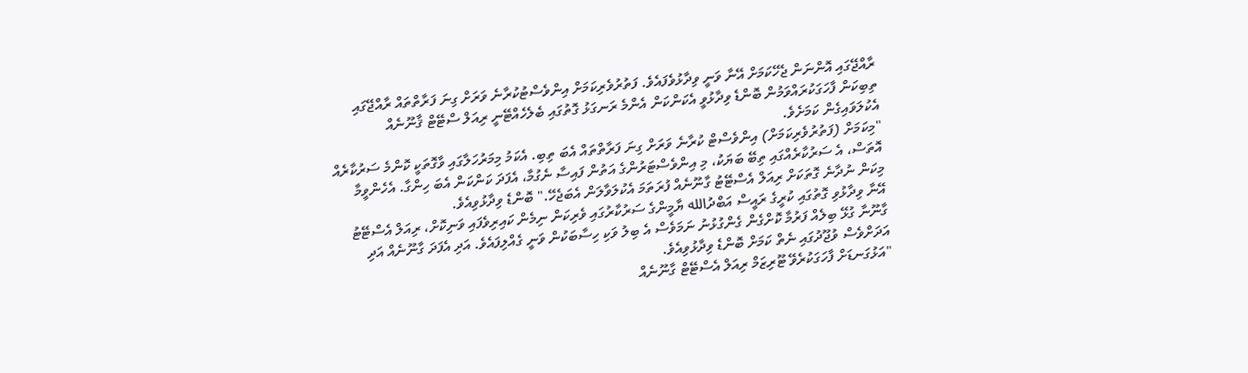ރާއްޖޭގައި އޮންނަން ޖެހޭކަމަށް އޭނާ ވަނީ ވިދާޅުވެފައެވެ. ފަތުރުވެރިކަމަށް އިންވެސްޓުކުރާނެ ވަރަށް ގިނަ ފަރާތްތައް ރާއްޖޭގައި ތިބިކަން ފާހަގަކުރައްވަމުން ބޮންޑެ ވިދާޅުވީ އެކަންކަން އެންމެ ރަނގަޅު ގޮތުގައި ބެލެހެއްޓޭނީ ރިއަލް ސްޓޭޓް ޤާނޫނެއް އެކުލަވައިގެން ކަމަށެވެ.
"މިކަމަށް (ފަތުރުވެރިކަމަށް) އިންވެސްޓް ކުރާނެ ވަރަށް ގިނަ ފަރާތްތައް އެބަ ތިބި. އެކަމު މިމަރުހަލާގައި ވާގޮތަކީ ކޮންމެ ސަރުކާރެއް އޮތަސް، އެ ސަރުކާރެއްގައި ތިބޭ ބަޔަކު، މި އިންވެސްޓަރުންގެ އަތުން ފައިސާ ނެގުމާ، އެފަދަ ކަންކަން އެބަ ހިންގާ. އެހެންވީމާ މިކަން ނުދާނެ ގޮތަކަށް ރިއަލް އެސްޓޭޓު ގާނޫނެއް ފުރަތަމަ އެކުލަވާލަން އެބަޖެހޭ." ބޮންޑެ ވިދާޅުވިއެވެ.
އޭނާ ވިދާޅުވި ގޮތުގައި ކުރީގެ ރައީސް އަބްދުالله ޔާމީންގެ ސަރުކާރުގައި ވެރިކަން ނިމެން ކައިރިވެފައި ވަނިކޮށް، ރިއަލް އެސްޓޭޓު ގާނޫނާ ގުޅޭ ބިލެއް ފަރުމާ ކޮށްގެން ގެންގުޅުނު ނަމަވެސް އެ ބިލު ވަކި ހިސާބަކުން ވަނީ ގެއްލިފައެވެ. އަދި އެފަދަ ގާނޫނެއް އަދި އަދަށްވެސް ވުޖޫދުގައި ނެތް ކަމަށް ބޮންޑެ ވިދާޅުވިއެވެ.
"އަޅުގަނޑަށް ފާހަގަކުރެވޭ ޓޫރިޒަމް ރިއަލް އެސްޓޭޓް ގާނޫނެއް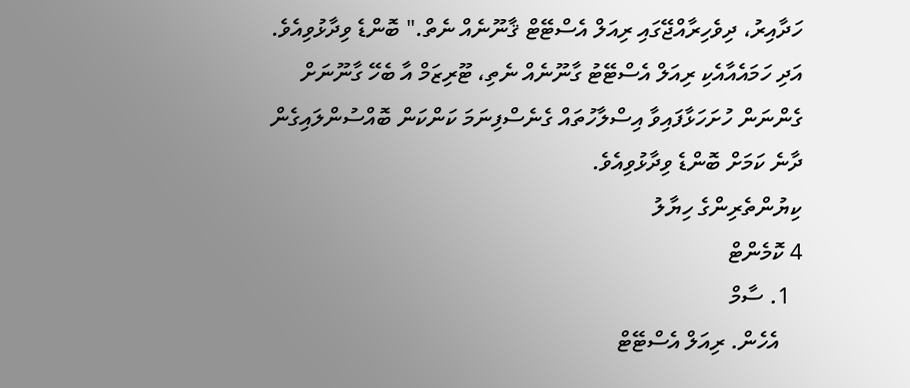ހަދާއިރު، ދިވެހިރާއްޖޭގައި ރިއަލް އެސްޓޭޓް ޤާނޫނެއް ނެތް." ބޮންޑެ ވިދާޅުވިއެވެ.
އަދި ހަމައެއާއެކި ރިއަލް އެސްޓޭޓު ގާނޫނެއް ނެތި، ޓޫރިޒަމް އާ ބެހޭ ގާނޫނަށް ގެންނަން ހުށަހަޅާފައިވާ އިސްލާހުތައް ގެނެސްފިނަމަ ކަންކަން ބޮއްސުންލައިގެން ދާނެ ކަމަށް ބޮންޑެ ވިދާޅުވިއެވެ.
ކިޔުންތެރިންގެ ހިޔާލު
4 ކޮމެންޓް
  1. ސާމް
    އެހެން. ރިއަލް އެސްޓޭޓް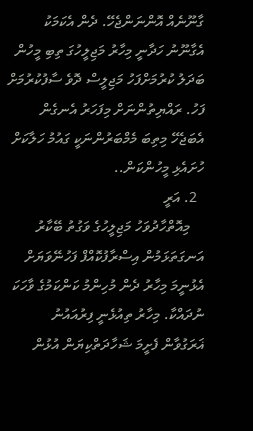ގާނޫނެއް އޮންނަންޖެހޭ. ދެން އެކަމަކު އެގާނޫނު ހަދާނީ މިހާރު މަޖިލީހުގަ ތިބި މީހުން ބަދަލު ކުރުމަށްފަހު މަޖިލީސް ދޮވެ ސާފުކުރުމަށް ފަހު. ރައްޔިތުންނަށް މިފަހަރު އެނގެން އެބަޖެހޭ މިތިބަ މެމްބަރުންނަކީ ގައުމު ހަލާކަށް ހުށައެޅި މީހުންކަން..
  2. އަރީ
    މިއޮތްހާދުވަހު މަޖިލީހުގެ ވަގުތު ބޭކާރު އަނގަތަޅަމުން އިސްރާފުކޮއްފް ފަހުނޭވަޔަށް އެޅުނީމަ މިހާރު ދެން މުހިންމު ކަންކަމުގެ ވާހަކަ ނުދައްކާ. މިހާރު ތިއުޅެނީ ފިރުއައުނު ޣަރަގުވާން ފެށީމަ ޝަހާދަތްކިޔަން އުޅުން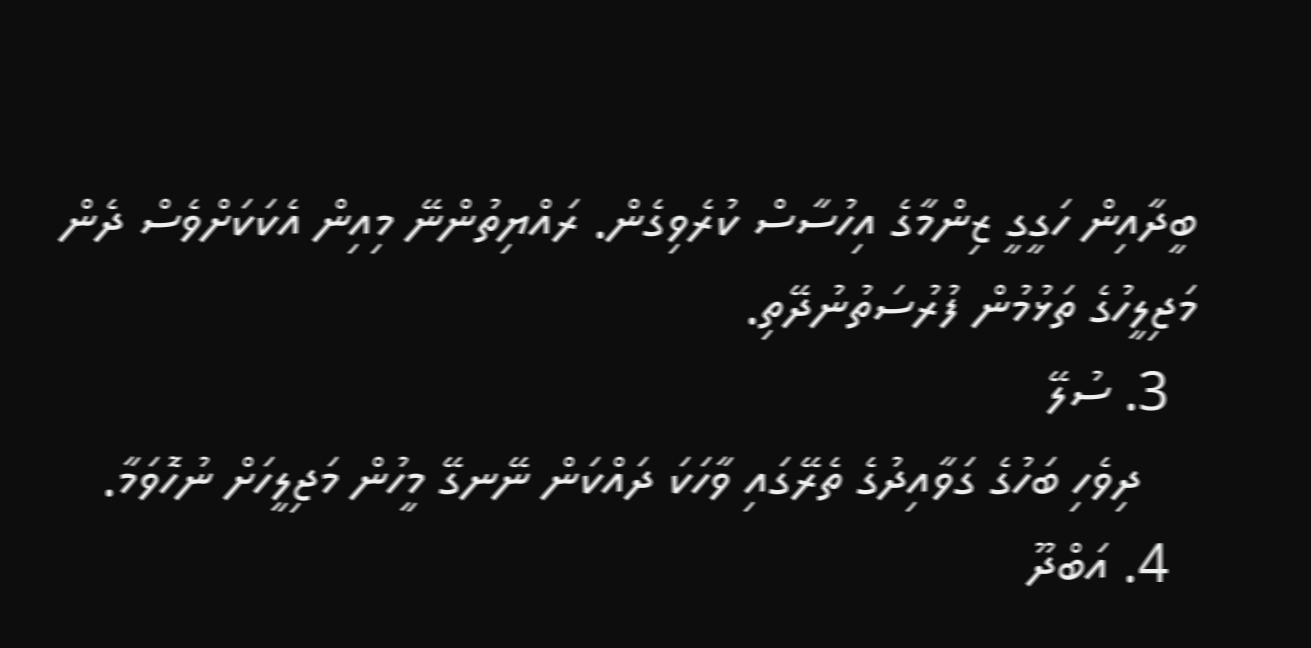ބީދާއިން ހަގީގީ ޒިންމާގެ އިހުސާސް ކުރެވިގެން. ރައްޔިތުންނޭ މިއިން އެކަކަށްވެސް ދެން މަޖިލީހުގެ ތަޅުމުން ފުރުސަތުނުދޭތި.
  3. ސުލޭ
    ދިވެހި ބަހުގެ ގަވާއިދުގެ ތެރޭގައި ވާހަކަ ދައްކަން ނޭނގޭ މީހުން މަޖިލީހަށް ނުހޮވަމާ.
  4. އަބްދޫ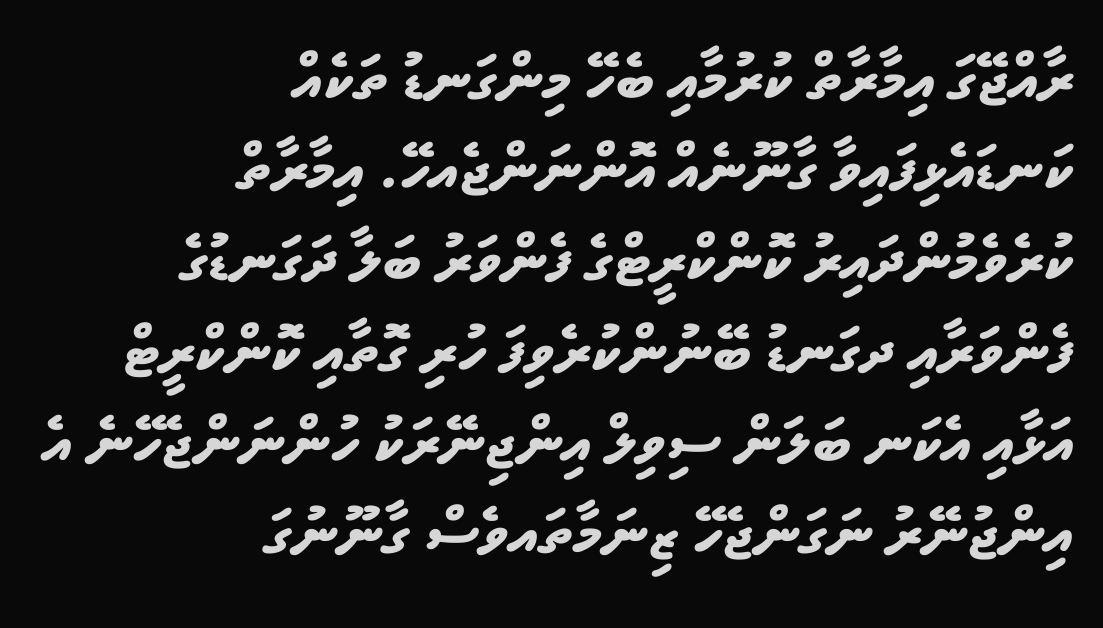ރާއްޖޭގަ އިމާރާތް ކުރުމާއި ބެހޭ މިންގަނޑު ތަކެއް ކަނޑައެޅިފައިވާ ގާނޫނެއް އޮންނަންޖެއހޭ. އިމާރާތް ކުރެވެމުންދައިރު ކޮންކްރީޓްގެ ފެންވަރު ބަލާ ދަގަނޑުގެ ފެންވަރާއި ދގަނޑު ބޭނުންކުރެވިފަ ހުރި ގޮތާއި ކޮންކްރީޓް އަޅާއި އެކަނ ބަލަން ސިވިލް އިންޖިނޭރަކު ހުންނަންޖެހޭނެ އެ އިންޖުނޭރު ނަގަންޖެހޭ ޒިނަމާތައވެސް ގާނޫނުގަ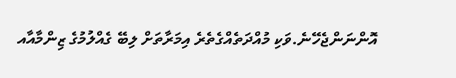އޮންނަންޖެހޭނެ.ވަކި މުއްދަތެއްގެތެރެ އިމަރާތަށް ލިބޭ ގެއްލުމުގެ ޒިންމާއާއ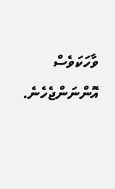ވާހަކަވެސް އޮންނަންޖެހެނެ.